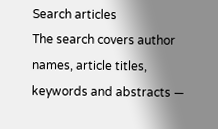Search articles
The search covers author names, article titles, keywords and abstracts —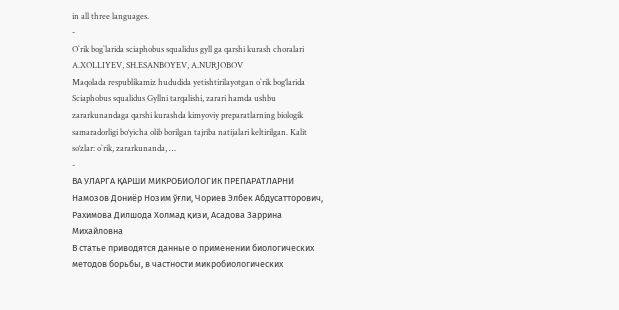in all three languages.
-
O`rik bog`larida sciaphobus squalidus gyll ga qarshi kurash choralari
A.XOLLIYEV, SH.ESANBOYEV, A.NURJOBOV
Maqolada respublikamiz hududida yetishtirilayotgan o`rik bog‘larida Sciaphobus squalidus Gyllni tarqalishi, zarari hamda ushbu zararkunandaga qarshi kurashda kimyoviy preparatlarning biologik samaradorligi bo‘yicha olib borilgan tajriba natijalari keltirilgan. Kalit so‘zlar: o`rik, zararkunanda, …
-
ВА УЛАРГА ҚАРШИ МИКРОБИОЛОГИК ПРЕПАРАТЛАРНИ
Намозов Дониёр Нозим ўғли, Чориев Элбек Абдусатторович, Рахимова Дилшода Холмад қизи, Асадова Заррина Михайловна
В статье приводятся данные о применении биологических методов борьбы, в частности микробиологических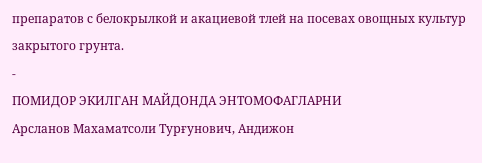препаратов с белокрылкой и акациевой тлей на посевах овощных культур закрытого грунта.
-
ПОМИДОР ЭКИЛГАН МАЙДОНДА ЭНТОМОФАГЛАРНИ
Арсланов Махаматсоли Турғунович, Андижон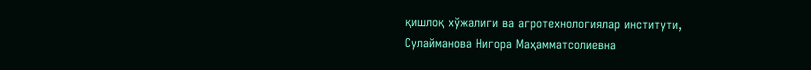қишлоқ хўжалиги ва агротехнологиялар институти, Сулайманова Нигора Маҳамматсолиевна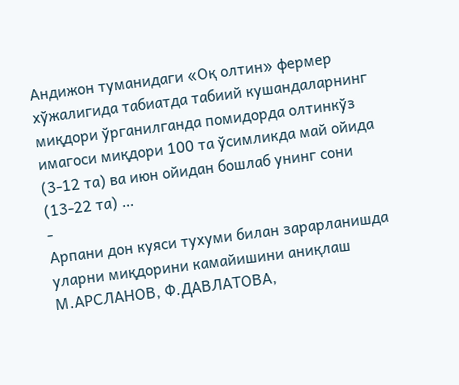Андижон туманидаги «Оқ олтин» фермер хўжалигида табиатда табиий кушандаларнинг миқдори ўрганилганда помидорда олтинкўз имагоси миқдори 100 та ўсимликда май ойида (3-12 та) ва июн ойидан бошлаб унинг сони (13-22 та) …
-
Арпани дон куяси тухуми билан зарарланишда уларни миқдорини камайишини аниқлаш
М.АРСЛАНОВ, Ф.ДАВЛАТОВА,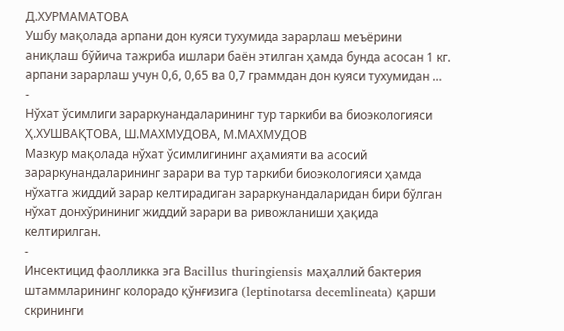Д.ХУРМАМАТОВА
Ушбу мақолада арпани дон куяси тухумида зарарлаш меъёрини аниқлаш бўйича тажриба ишлари баён этилган ҳамда бунда асосан 1 кг. арпани зарарлаш учун 0,6, 0,65 ва 0,7 граммдан дон куяси тухумидан …
-
Нўхат ўсимлиги зараркунандаларининг тур таркиби ва биоэкологияси
Ҳ.ХУШВАҚТОВА, Ш.МАХМУДОВА, М.МАХМУДОВ
Мазкур мақолада нўхат ўсимлигининг аҳамияти ва асосий зараркунандаларининг зарари ва тур таркиби биоэкологияси ҳамда нўхатга жиддий зарар келтирадиган зараркунандаларидан бири бўлган нўхат донхўрининиг жиддий зарари ва ривожланиши ҳақида келтирилган.
-
Инсектицид фаолликка эга Вacillus thuringiensis маҳаллий бактерия штаммларининг колорадо қўнғизига (leptinotarsa decemlineata) қарши скрининги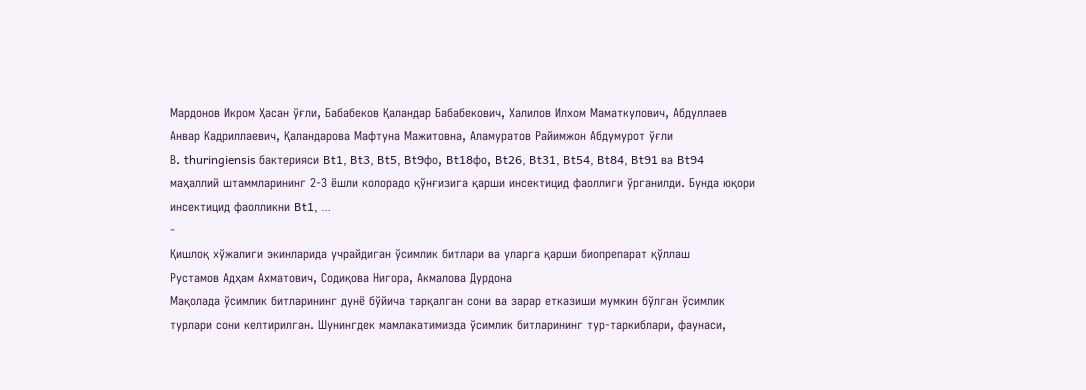Мардонов Икром Ҳасан ўғли, Бабабеков Қаландар Бабабекович, Халилов Илхом Маматкулович, Абдуллаев Анвар Кадриллаевич, Қаландарова Мафтуна Мажитовна, Аламуратов Райимжон Aбдумурот ўғли
В. thuringiensis бактерияси Bt1, Bt3, Bt5, Bt9фо, Bt18фо, Bt26, Bt31, Bt54, Bt84, Bt91 ва Bt94 маҳаллий штаммларининг 2-3 ёшли колорадо қўнғизига қарши инсектицид фаоллиги ўрганилди. Бунда юқори инсектицид фаолликни Bt1, …
-
Қишлоқ хўжалиги экинларида учрайдиган ўсимлик битлари ва уларга қарши биопрепарат қўллаш
Рустамов Адҳам Ахматович, Содиқова Нигора, Акмалова Дурдона
Мақолада ўсимлик битларининг дунё бўйича тарқалган сони ва зарар етказиши мумкин бўлган ўсимлик турлари сони келтирилган. Шунингдек мамлакатимизда ўсимлик битларининг тур-таркиблари, фаунаси,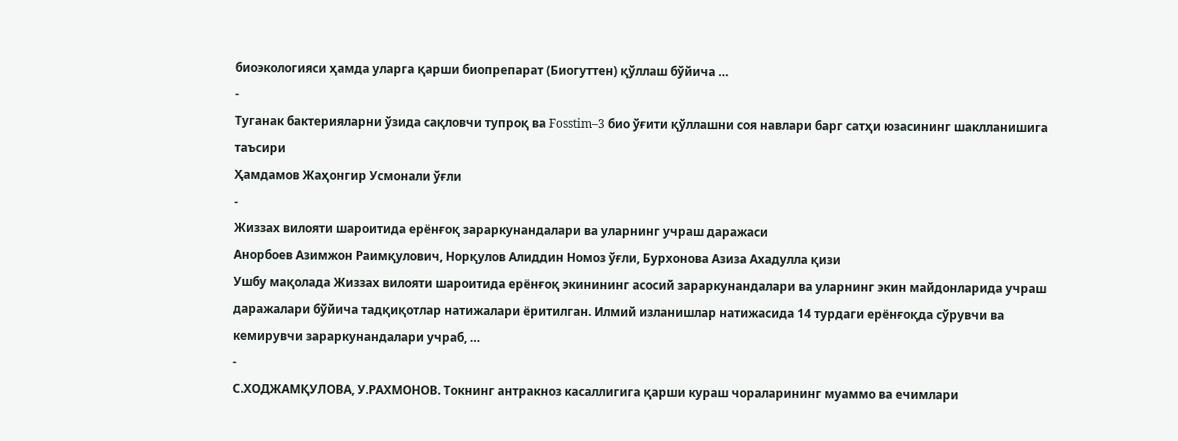биоэкологияси ҳамда уларга қарши биопрепарат (Биогуттен) қўллаш бўйича …
-
Туганак бактерияларни ўзида сақловчи тупроқ ва Fosstim–3 био ўғити қўллашни соя навлари барг сатҳи юзасининг шаклланишига таъсири
Ҳамдамов Жаҳонгир Усмонали ўғли
-
Жиззах вилояти шароитида ерёнғоқ зараркунандалари ва уларнинг учраш даражаси
Анорбоев Азимжон Раимқулович, Норқулов Алиддин Номоз ўғли, Бурхонова Азиза Ахадулла қизи
Ушбу мақолада Жиззах вилояти шароитида ерёнғоқ экинининг асосий зараркунандалари ва уларнинг экин майдонларида учраш даражалари бўйича тадқиқотлар натижалари ёритилган. Илмий изланишлар натижасида 14 турдаги ерёнғоқда сўрувчи ва кемирувчи зараркунандалари учраб, …
-
С.ХОДЖАМҚУЛОВА, У.РАХМОНОВ. Токнинг антракноз касаллигига қарши кураш чораларининг муаммо ва ечимлари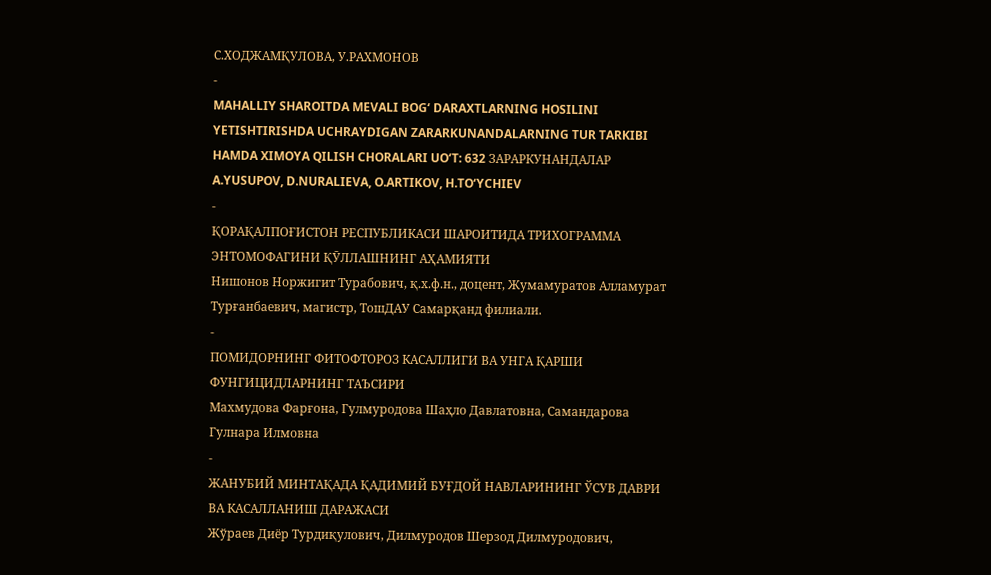С.ХОДЖАМҚУЛОВА, У.РАХМОНОВ
-
MAHALLIY SHAROITDA MEVALI BOG‘ DARAXTLARNING HOSILINI YETISHTIRISHDA UCHRAYDIGAN ZARARKUNANDALARNING TUR TARKIBI HAMDA XIMOYA QILISH CHORALARI UO‘T: 632 ЗАРАРКУНАНДАЛАР
A.YUSUPOV, D.NURALIEVA, O.ARTIKOV, H.TO‘YCHIEV
-
ҚОРАҚАЛПОҒИСТОН РЕСПУБЛИКАСИ ШАРОИТИДА ТРИХОГРАММА ЭНТОМОФАГИНИ ҚӮЛЛАШНИНГ АҲАМИЯТИ
Нишонов Норжигит Турабович, қ.х.ф.н., доцент, Жумамуратов Алламурат Турғанбаевич, магистр, ТошДАУ Самарқанд филиали.
-
ПОМИДОРНИНГ ФИТОФТОРОЗ КАСАЛЛИГИ ВА УНГА ҚАРШИ ФУНГИЦИДЛАРНИНГ ТАЪСИРИ
Махмудова Фарғона, Гулмуродова Шаҳло Давлатовна, Самандарова Гулнара Илмовна
-
ЖАНУБИЙ МИНТАҚАДА ҚАДИМИЙ БУҒДОЙ НАВЛАРИНИНГ ЎСУВ ДАВРИ ВА КАСАЛЛАНИШ ДАРАЖАСИ
Жўраев Диёр Турдиқулович, Дилмуродов Шерзод Дилмуродович,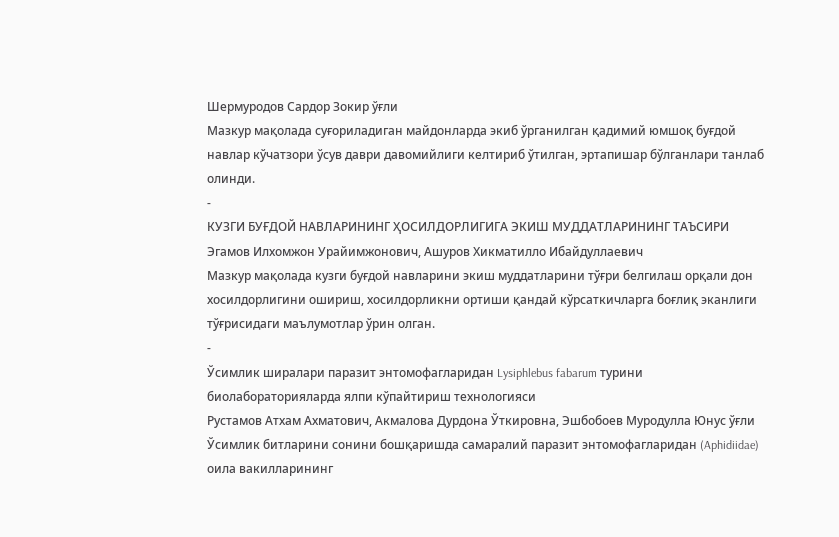Шермуродов Сардор Зокир ўғли
Мазкур мақолада суғориладиган майдонларда экиб ўрганилган қадимий юмшоқ буғдой навлар кўчатзори ўсув даври давомийлиги келтириб ўтилган, эртапишар бўлганлари танлаб олинди.
-
КУЗГИ БУҒДОЙ НАВЛАРИНИНГ ҲОСИЛДОРЛИГИГА ЭКИШ МУДДАТЛАРИНИНГ ТАЪСИРИ
Эгамов Илхомжон Урайимжонович, Ашуров Хикматилло Ибайдуллаевич
Мазкур мақолада кузги буғдой навларини экиш муддатларини тўғри белгилаш орқали дон хосилдорлигини ошириш, хосилдорликни ортиши қандай кўрсаткичларга боғлиқ эканлиги тўғрисидаги маълумотлар ўрин олган.
-
Ўсимлик ширалари паразит энтомофагларидан Lysiphlebus fabarum турини биолабораторияларда ялпи кўпайтириш технологияси
Рустамов Атхам Ахматович, Акмалова Дурдона Ўткировна, Эшбобоев Муродулла Юнус ўғли
Ўсимлик битларини сонини бошқаришда самаралий паразит энтомофагларидан (Aphidiidae) оила вакилларининг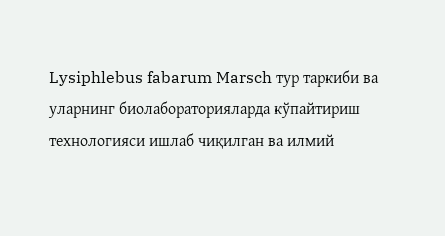Lysiphlebus fabarum Marsch тур таркиби ва уларнинг биолабораторияларда кўпайтириш технологияси ишлаб чиқилган ва илмий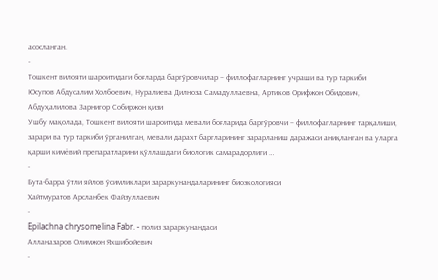асосланган.
-
Тошкент вилояти шароитидаги боғларда баргўровчилар – филлофагларнинг учраши ва тур таркиби
Юсупов Абдусалим Холбоевич, Нуралиева Дилноза Самадуллаевна, Артиков Орифжон Обидович, Абдуҳалилова Зарнигор Собиржон қизи
Ушбу мақолада, Тошкент вилояти шароитида мевали боғларида баргўровчи – филлофагларнинг тарқалиши, зарари ва тур таркиби ўрганилган, мевали дарахт баргларининг зарарланиш даражаси аниқланган ва уларга қарши кимёвий препаратларини қўллашдаги биологик самарадорлиги …
-
Бута-барра ўтли яйлов ўсимликлари зараркунандаларининг биоэкологияси
Хайтмуратов Арсланбек Файзуллаевич
-
Epilachna chrysomelina Fabr. - полиз зараркунандаси
Алланазаров Олимжон Яхшибойевич
-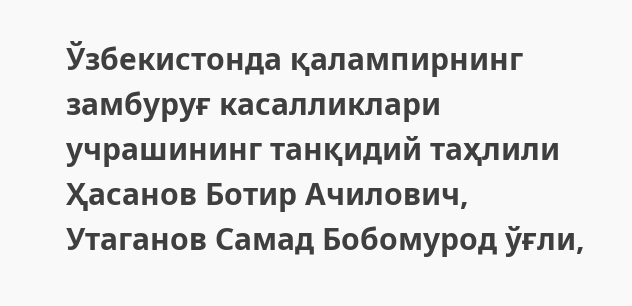Ўзбекистонда қалампирнинг замбуруғ касалликлари учрашининг танқидий таҳлили
Ҳасанов Ботир Ачилович, Утаганов Самад Бобомурод ўғли,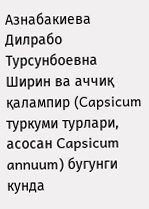Азнабакиева Дилрабо Турсунбоевна
Ширин ва аччиқ қалампир (Capsicum туркуми турлари, асосан Capsicum annuum) бугунги кунда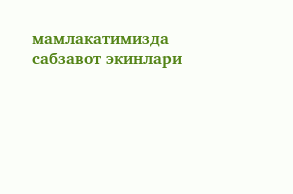мамлакатимизда сабзавот экинлари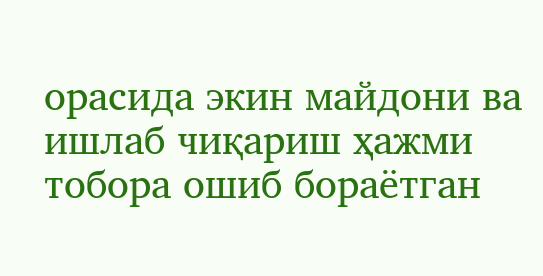орасида экин майдони ва ишлаб чиқариш ҳажми тобора ошиб бораётган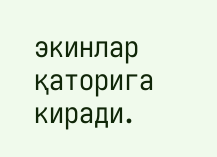экинлар қаторига киради.